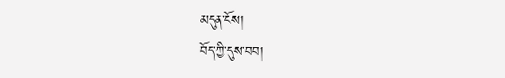མདུན་ངོས།
བོད་ཀྱི་དུས་བབ།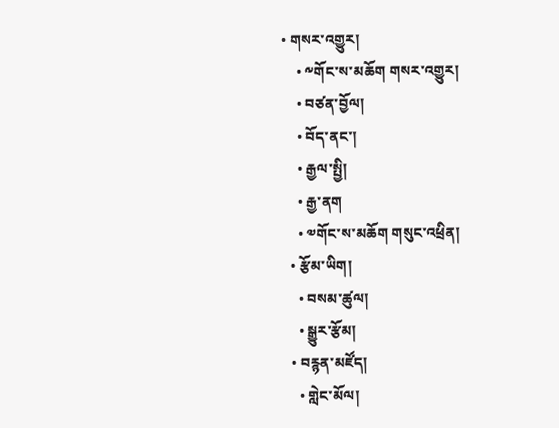• གསར་འགྱུར།
    • ༸གོང་ས་མཆོག གསར་འགྱུར།
    • བཙན་བྱོལ།
    • བོད་ནང་།
    • རྒྱལ་སྤྱི།
    • རྒྱ་ནག
    • ༧གོང་ས་མཆོག གསུང་འཕྲིན།
  • རྩོམ་ཡིག།
    • བསམ་ཚུལ།
    • སྒྱུར་རྩོམ།
  • བརྙན་མཛོད།
    • གླེང་མོལ།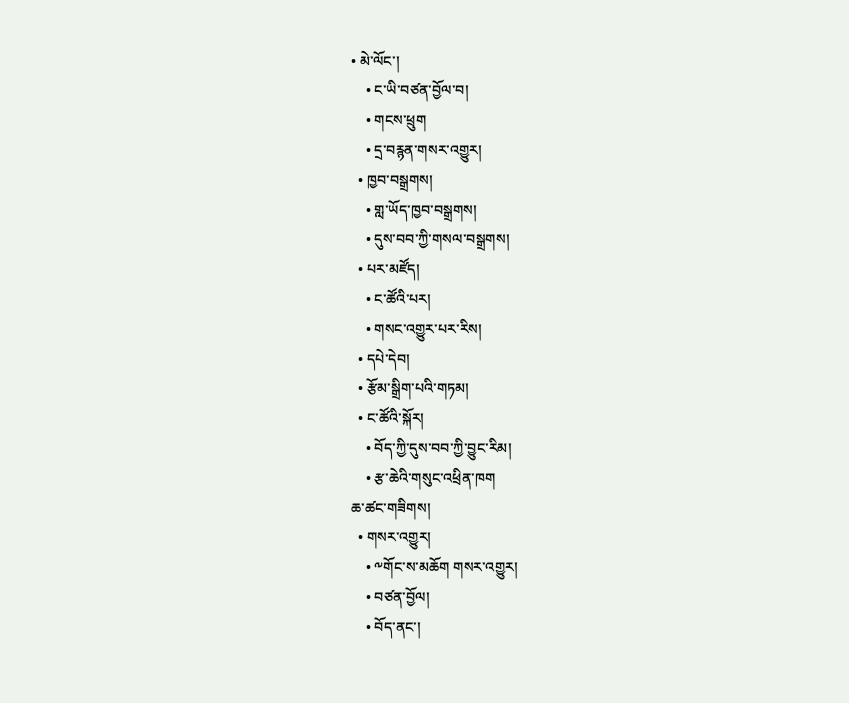• མེ་ལོང་།
    • ང་ཡི་བཙན་བྱོལ་བ།
    • གངས་ཕྲུག
    • དྲ་བརྙན་གསར་འགྱུར།
  • ཁྱབ་བསྒྲགས།
    • གླ་ཡོད་ཁྱབ་བསྒྲགས།
    • དུས་བབ་ཀྱི་གསལ་བསྒྲགས།
  • པར་མཛོད།
    • ང་ཚོའི་པར།
    • གསང་འགྱུར་པར་རིས།
  • དཔེ་དེབ།
  • རྩོམ་སྒྲིག་པའི་གཏམ།
  • ང་ཚོའི་སྐོར།
    • བོད་ཀྱི་དུས་བབ་ཀྱི་བྱུང་རིམ།
    • རྩ་ཆེའི་གསུང་འཕྲིན་ཁག
ཆ་ཚང་གཟིགས།
  • གསར་འགྱུར།
    • ༸གོང་ས་མཆོག གསར་འགྱུར།
    • བཙན་བྱོལ།
    • བོད་ནང་།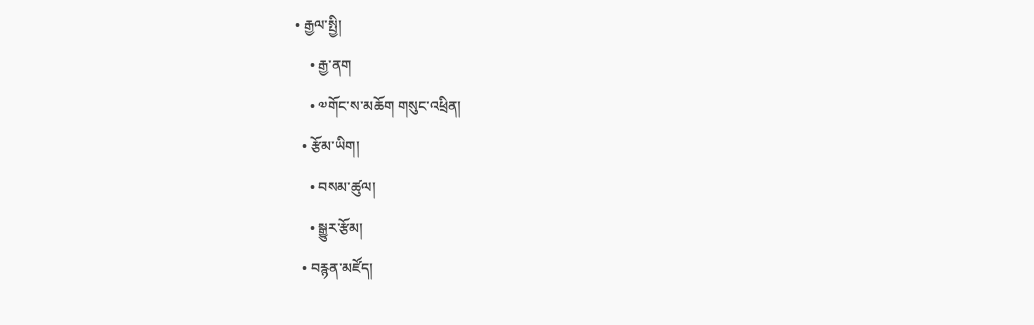• རྒྱལ་སྤྱི།
    • རྒྱ་ནག
    • ༧གོང་ས་མཆོག གསུང་འཕྲིན།
  • རྩོམ་ཡིག།
    • བསམ་ཚུལ།
    • སྒྱུར་རྩོམ།
  • བརྙན་མཛོད།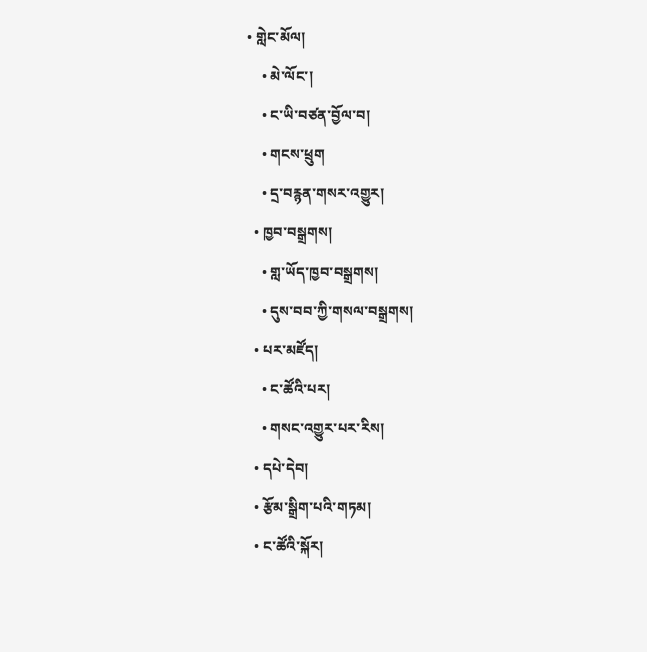• གླེང་མོལ།
    • མེ་ལོང་།
    • ང་ཡི་བཙན་བྱོལ་བ།
    • གངས་ཕྲུག
    • དྲ་བརྙན་གསར་འགྱུར།
  • ཁྱབ་བསྒྲགས།
    • གླ་ཡོད་ཁྱབ་བསྒྲགས།
    • དུས་བབ་ཀྱི་གསལ་བསྒྲགས།
  • པར་མཛོད།
    • ང་ཚོའི་པར།
    • གསང་འགྱུར་པར་རིས།
  • དཔེ་དེབ།
  • རྩོམ་སྒྲིག་པའི་གཏམ།
  • ང་ཚོའི་སྐོར།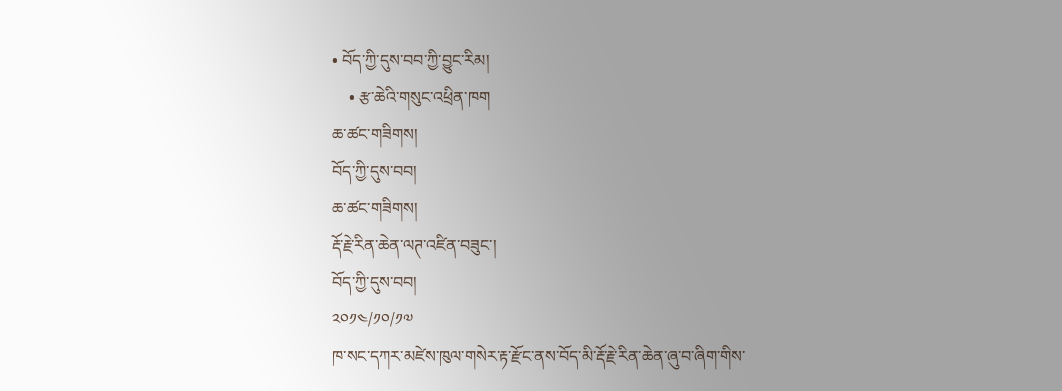• བོད་ཀྱི་དུས་བབ་ཀྱི་བྱུང་རིམ།
    • རྩ་ཆེའི་གསུང་འཕྲིན་ཁག
ཆ་ཚང་གཟིགས།
བོད་ཀྱི་དུས་བབ།
ཆ་ཚང་གཟིགས།
རྡོ་རྗེ་རིན་ཆེན་ལཊ་འཛིན་བཟུང་།
བོད་ཀྱི་དུས་བབ།
༢༠༡༤/༡༠/༡༧
ཁ་སང་དཀར་མཛེས་ཁུལ་གསེར་རྟ་རྫོང་ནས་བོད་མི་རྡོ་རྗེ་རིན་ཆེན་ཞུ་བ་ཞིག་གིས་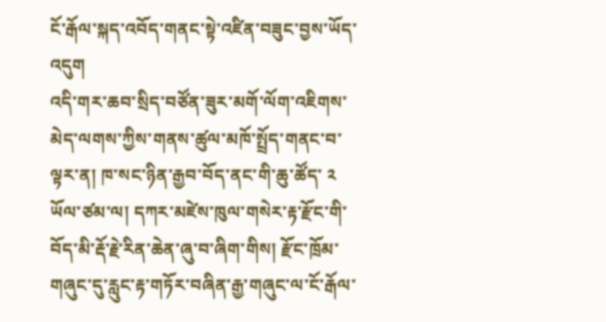ངོ་རྒོལ་སྐད་འབོད་གནང་སྟེ་འཛིན་བཟུང་བྱས་ཡོད་འདུག
འདི་གར་ཆབ་སྲིད་བཙོན་ཟུར་མགོ་ལོག་འཇིགས་མེད་ལགས་ཀྱིས་གནས་ཚུལ་མཁོ་སྤྲོད་གནང་བ་ལྟར་ན། ཁ་སང་ཉིན་རྒྱབ་བོད་ནང་གི་ཆུ་ཚོད་ ༢ ཡོལ་ཙམ་ལ། དཀར་མཛེས་ཁུལ་གསེར་རྟ་རྫོང་གི་བོད་མི་རྡོ་རྗེ་རིན་ཆེན་ཞུ་བ་ཞིག་གིས། རྫོང་ཁྲོམ་གཞུང་དུ་རླུང་རྟ་གཏོར་བཞིན་རྒྱ་གཞུང་ལ་ངོ་རྒོལ་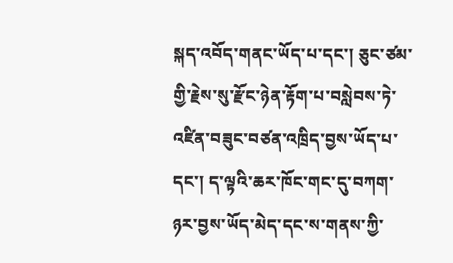སྐད་འབོད་གནང་ཡོད་པ་དང་། ཅུང་ཙམ་གྱི་རྗེས་སུ་རྫོང་ཉེན་རྟོག་པ་བསླེབས་ཏེ་འཛིན་བཟུང་བཙན་འཁྲིད་བྱས་ཡོད་པ་དང་། ད་ལྟའི་ཆར་ཁོང་གང་དུ་བཀག་ཉར་བྱས་ཡོད་མེད་དང་ས་གནས་ཀྱི་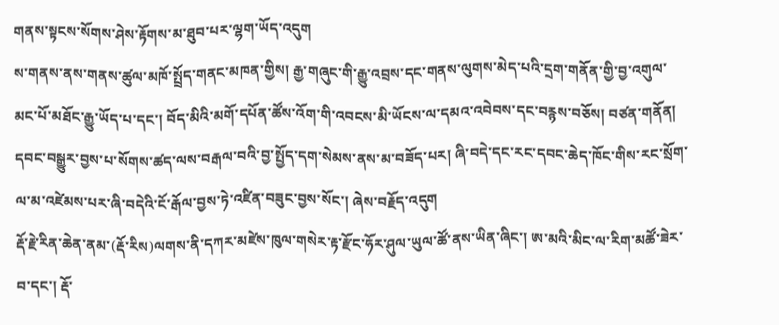གནས་སྟངས་སོགས་ཤེས་རྟོགས་མ་ཐུབ་པར་ལྷག་ཡོད་འདུག
ས་གནས་ནས་གནས་ཚུལ་མཁོ་སྤྲོད་གནང་མཁན་གྱིས། རྒྱ་གཞུང་གི་རྒྱུ་འབྲས་དང་གནས་ལུགས་མེད་པའི་དྲག་གནོན་གྱི་བྱ་འགུལ་མང་པོ་མཐོང་རྒྱུ་ཡོད་པ་དང་། བོད་མིའི་མགོ་དཔོན་ཚོས་འོག་གི་འབངས་མི་ཡོངས་ལ་དམའ་འབེབས་དང་བརྙས་བཅོས། བཙན་གནོན། དབང་བསྒྱུར་བྱས་པ་སོགས་ཚད་ལས་བརྒལ་བའི་བྱ་སྤྱོད་དག་སེམས་ནས་མ་བཟོད་པར། ཞི་བདེ་དང་རང་དབང་ཆེད་ཁོང་གིས་རང་སྲོག་ལ་མ་འཛེམས་པར་ཞི་བདེའི་ངོ་རྒོལ་བྱས་ཏེ་འཛིན་བཟུང་བྱས་སོང་། ཞེས་བརྗོད་འདུག
རྡོ་རྗེ་རིན་ཆེན་ནམ་(རྡོ་རིས)ལགས་ནི་དཀར་མཛེས་ཁུལ་གསེར་རྟ་རྫོང་ཧོར་ཤུལ་ཡུལ་ཚོ་ནས་ཡིན་ཞིང་། ཨ་མའི་མིང་ལ་རིག་མཚོ་ཟེར་བ་དང་། རྡོ་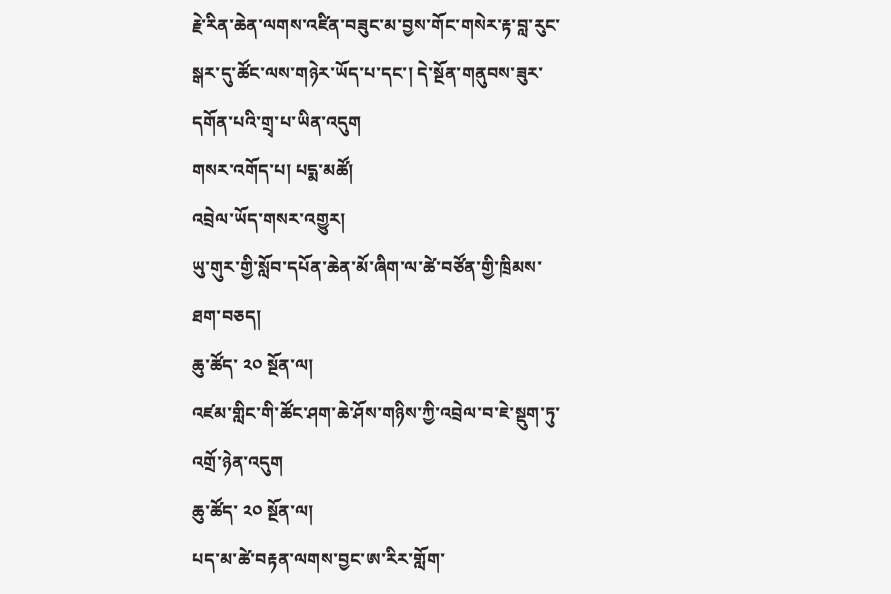རྗེ་རིན་ཆེན་ལགས་འཛིན་བཟུང་མ་བྱས་གོང་གསེར་རྟ་བླ་རུང་སྒར་དུ་ཚོང་ལས་གཉེར་ཡོད་པ་དང་། དེ་སྔོན་གནུབས་ཟུར་དགོན་པའི་གྲྭ་པ་ཡིན་འདུག
གསར་འགོད་པ། པདྨ་མཚོ།
འབྲེལ་ཡོད་གསར་འགྱུར།
ཡུ་གུར་གྱི་སློབ་དཔོན་ཆེན་མོ་ཞིག་ལ་ཚེ་བཙོན་གྱི་ཁྲིམས་ཐག་བཅད།
ཆུ་ཚོད་ ༢༠ སྔོན་ལ།
འཛམ་གླིང་གི་ཚོང་ཤག་ཆེ་ཤོས་གཉིས་ཀྱི་འབྲེལ་བ་ཇེ་སྡུག་ཏུ་འགྲོ་ཉེན་འདུག
ཆུ་ཚོད་ ༢༠ སྔོན་ལ།
པད་མ་ཚེ་བརྟན་ལགས་བྱང་ཨ་རིར་གློག་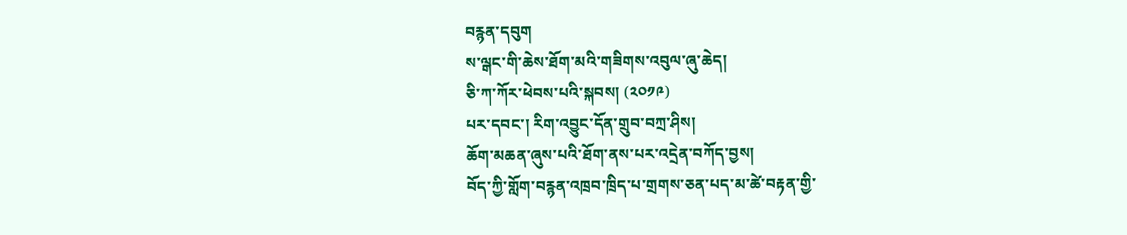བརྙན་དབུག
ས་ལྒང་གི་ཆེས་ཐོག་མའི་གཟིགས་འབུལ་ཞུ་ཆེད།
ཅི་ཀ་ཀོར་ཕེབས་པའི་སྐབས། (༢༠༡༩)
པར་དབང་། རིག་འབྱུང་དོན་གྲུབ་བཀྲ་ཤིས།
ཆོག་མཆན་ཞུས་པའི་ཐོག་ནས་པར་འདྲེན་བཀོད་བྱས།
བོད་ཀྱི་གློག་བརྙན་འཁྲབ་ཁྲིད་པ་གྲགས་ཅན་པད་མ་ཚེ་བརྟན་གྱི་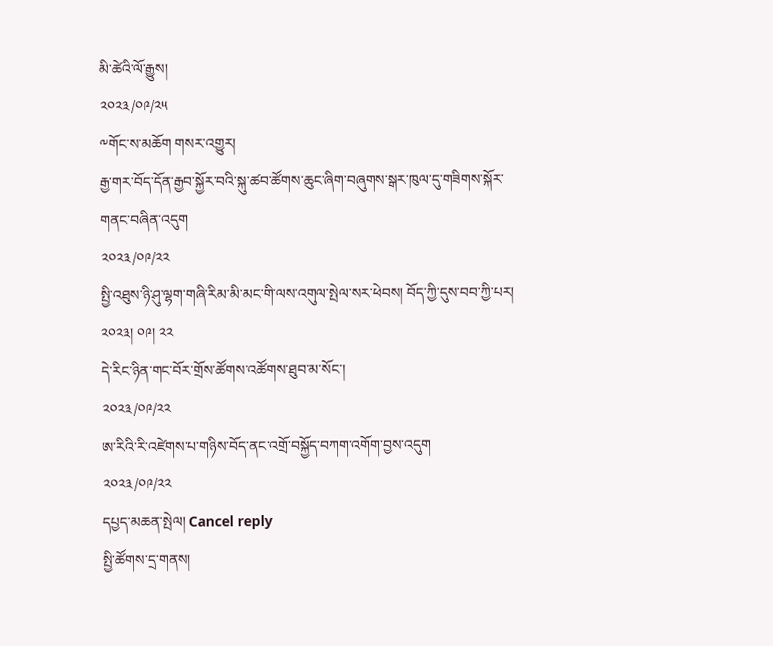མི་ཚེའི་ལོ་རྒྱུས།
༢༠༢༣/༠༩/༢༥
༸གོང་ས་མཆོག གསར་འགྱུར།
རྒྱ་གར་བོད་དོན་རྒྱབ་སྐྱོར་བའི་སྐུ་ཚབ་ཚོགས་ཆུང་ཞིག་བཞུགས་སྒར་ཁུལ་དུ་གཟིགས་སྐོར་གནང་བཞིན་འདུག
༢༠༢༣/༠༩/༢༢
སྤྱི་འཐུས་ཉི་ཤུ་ལྷག་གཞི་རིམ་མི་མང་གི་ལས་འགུལ་སྤེལ་སར་ཕེབས། བོད་ཀྱི་དུས་བབ་ཀྱི་པར།  ༢༠༢༣། ༠༩། ༢༢
དེ་རིང་ཉིན་གང་བོར་གྲོས་ཚོགས་འཚོགས་ཐུབ་མ་སོང་།
༢༠༢༣/༠༩/༢༢
ཨ་རིའི་རི་འཛེགས་པ་གཉིས་བོད་ནང་འགྲོ་བསྐྱོད་བཀག་འགོག་བྱས་འདུག
༢༠༢༣/༠༩/༢༢
དཔྱད་མཆན་སྤེལ། Cancel reply
སྤྱི་ཚོགས་དྲ་གནས།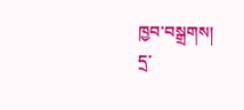ཁྱབ་བསྒྲགས།
དྲ་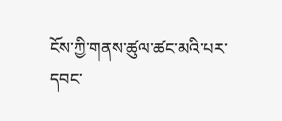ངོས་ཀྱི་གནས་ཚུལ་ཚང་མའི་པར་དབང་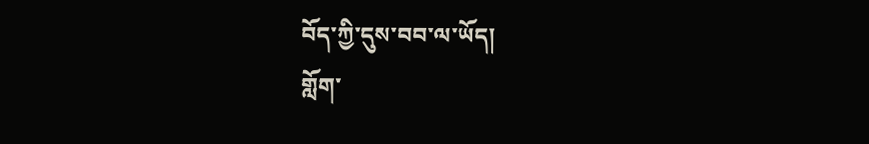བོད་ཀྱི་དུས་བབ་ལ་ཡོད།
གློག་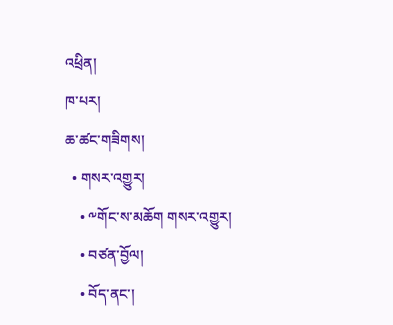འཕྲིན།
ཁ་པར།
ཆ་ཚང་གཟིགས།
  • གསར་འགྱུར།
    • ༸གོང་ས་མཆོག གསར་འགྱུར།
    • བཙན་བྱོལ།
    • བོད་ནང་།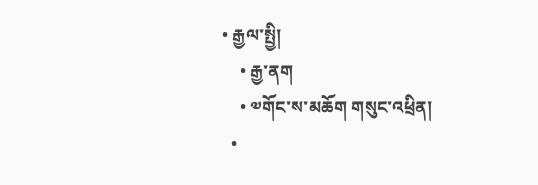• རྒྱལ་སྤྱི།
    • རྒྱ་ནག
    • ༧གོང་ས་མཆོག གསུང་འཕྲིན།
  •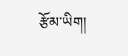རྩོམ་ཡིག།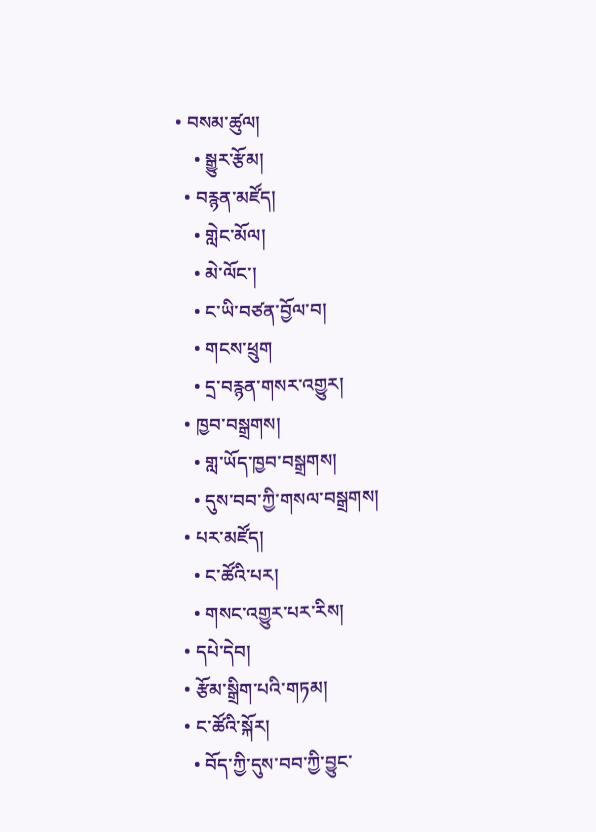• བསམ་ཚུལ།
    • སྒྱུར་རྩོམ།
  • བརྙན་མཛོད།
    • གླེང་མོལ།
    • མེ་ལོང་།
    • ང་ཡི་བཙན་བྱོལ་བ།
    • གངས་ཕྲུག
    • དྲ་བརྙན་གསར་འགྱུར།
  • ཁྱབ་བསྒྲགས།
    • གླ་ཡོད་ཁྱབ་བསྒྲགས།
    • དུས་བབ་ཀྱི་གསལ་བསྒྲགས།
  • པར་མཛོད།
    • ང་ཚོའི་པར།
    • གསང་འགྱུར་པར་རིས།
  • དཔེ་དེབ།
  • རྩོམ་སྒྲིག་པའི་གཏམ།
  • ང་ཚོའི་སྐོར།
    • བོད་ཀྱི་དུས་བབ་ཀྱི་བྱུང་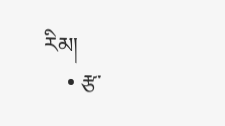རིམ།
    • རྩ་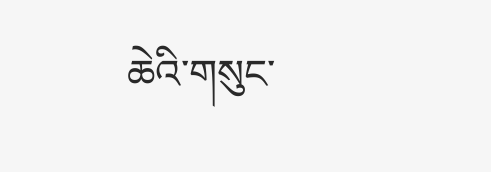ཆེའི་གསུང་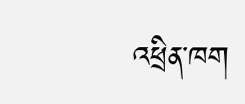འཕྲིན་ཁག